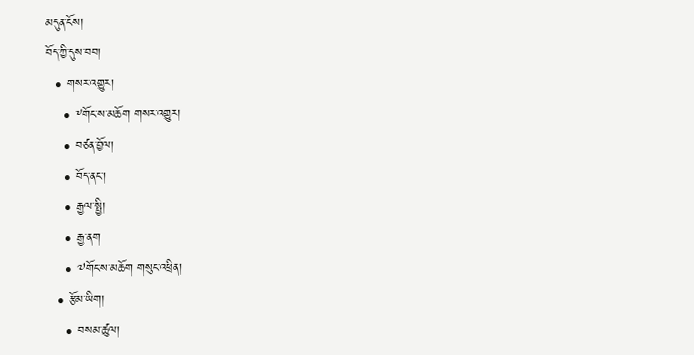མདུན་ངོས།
བོད་ཀྱི་དུས་བབ།
  • གསར་འགྱུར།
    • ༸གོང་ས་མཆོག གསར་འགྱུར།
    • བཙན་བྱོལ།
    • བོད་ནང་།
    • རྒྱལ་སྤྱི།
    • རྒྱ་ནག
    • ༧གོང་ས་མཆོག གསུང་འཕྲིན།
  • རྩོམ་ཡིག།
    • བསམ་ཚུལ།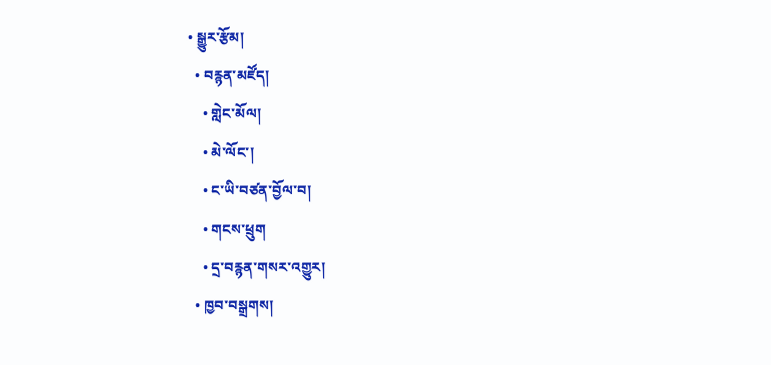• སྒྱུར་རྩོམ།
  • བརྙན་མཛོད།
    • གླེང་མོལ།
    • མེ་ལོང་།
    • ང་ཡི་བཙན་བྱོལ་བ།
    • གངས་ཕྲུག
    • དྲ་བརྙན་གསར་འགྱུར།
  • ཁྱབ་བསྒྲགས།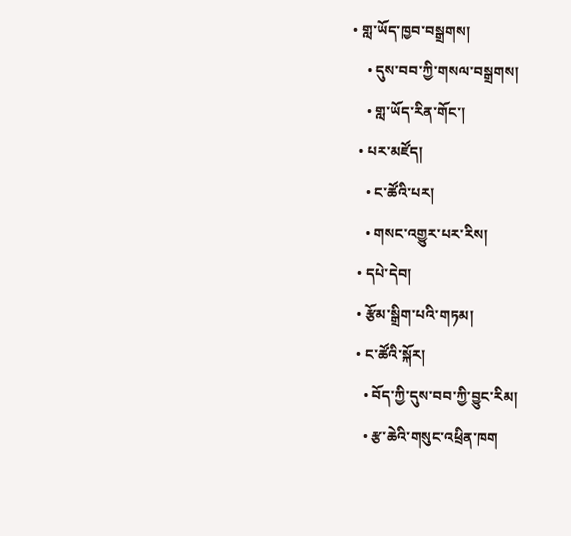• གླ་ཡོད་ཁྱབ་བསྒྲགས།
    • དུས་བབ་ཀྱི་གསལ་བསྒྲགས།
    • གླ་ཡོད་རིན་གོང་།
  • པར་མཛོད།
    • ང་ཚོའི་པར།
    • གསང་འགྱུར་པར་རིས།
  • དཔེ་དེབ།
  • རྩོམ་སྒྲིག་པའི་གཏམ།
  • ང་ཚོའི་སྐོར།
    • བོད་ཀྱི་དུས་བབ་ཀྱི་བྱུང་རིམ།
    • རྩ་ཆེའི་གསུང་འཕྲིན་ཁག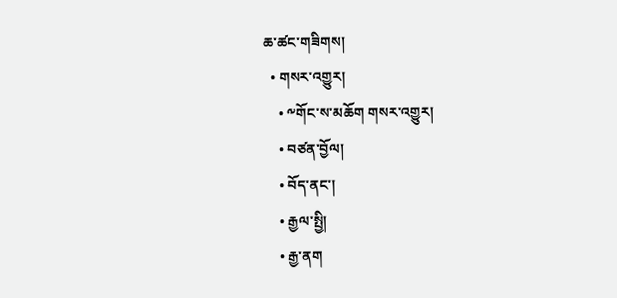ཆ་ཚང་གཟིགས།
  • གསར་འགྱུར།
    • ༸གོང་ས་མཆོག གསར་འགྱུར།
    • བཙན་བྱོལ།
    • བོད་ནང་།
    • རྒྱལ་སྤྱི།
    • རྒྱ་ནག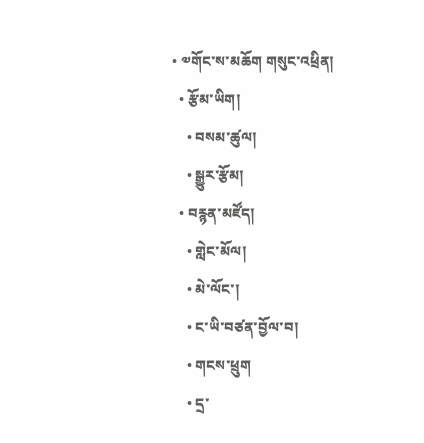• ༧གོང་ས་མཆོག གསུང་འཕྲིན།
  • རྩོམ་ཡིག།
    • བསམ་ཚུལ།
    • སྒྱུར་རྩོམ།
  • བརྙན་མཛོད།
    • གླེང་མོལ།
    • མེ་ལོང་།
    • ང་ཡི་བཙན་བྱོལ་བ།
    • གངས་ཕྲུག
    • དྲ་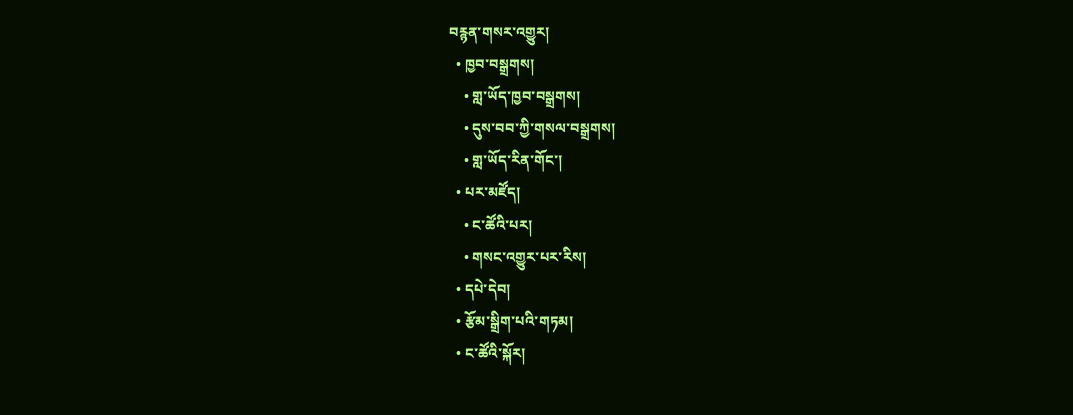བརྙན་གསར་འགྱུར།
  • ཁྱབ་བསྒྲགས།
    • གླ་ཡོད་ཁྱབ་བསྒྲགས།
    • དུས་བབ་ཀྱི་གསལ་བསྒྲགས།
    • གླ་ཡོད་རིན་གོང་།
  • པར་མཛོད།
    • ང་ཚོའི་པར།
    • གསང་འགྱུར་པར་རིས།
  • དཔེ་དེབ།
  • རྩོམ་སྒྲིག་པའི་གཏམ།
  • ང་ཚོའི་སྐོར།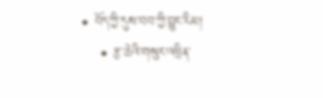• བོད་ཀྱི་དུས་བབ་ཀྱི་བྱུང་རིམ།
    • རྩ་ཆེའི་གསུང་འཕྲིན་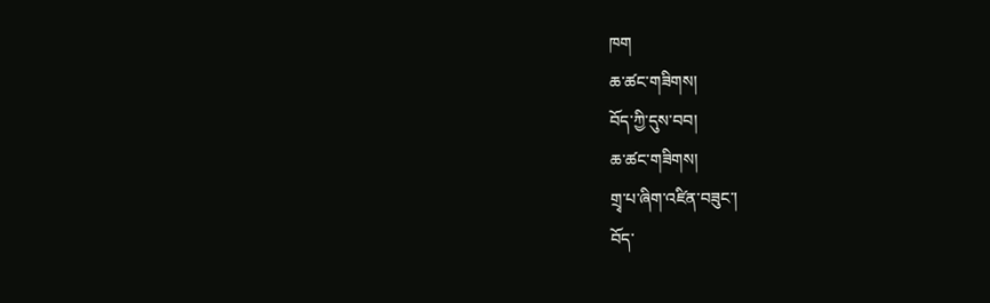ཁག
ཆ་ཚང་གཟིགས།
བོད་ཀྱི་དུས་བབ།
ཆ་ཚང་གཟིགས།
གྲྭ་པ་ཞིག་འཛིན་བཟུང་།
བོད་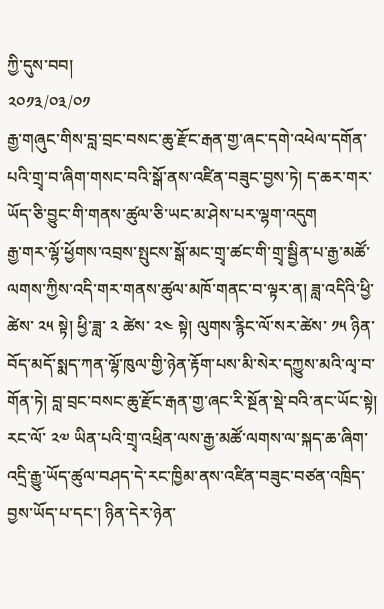ཀྱི་དུས་བབ།
༢༠༡༣/༠༣/༠༡
རྒྱ་གཞུང་གིས་བླ་བྲང་བསང་ཆུ་རྫོང་རྒན་གྱ་ཞང་དགེ་འཕེལ་དགོན་པའི་གྲྭ་བ་ཞིག་གསང་བའི་སྒོ་ནས་འཛིན་བཟུང་བྱས་ཏེ། ད་ཆར་གར་ཡོད་ཅི་བྱུང་གི་གནས་ཚུལ་ཅི་ཡང་མ་ཤེས་པར་ལྷག་འདུག
རྒྱ་གར་ལྷོ་ཕྱོགས་འབྲས་སྤུངས་སྒོ་མང་གྲྭ་ཚང་གི་གྲྭ་སྦྱིན་པ་རྒྱ་མཚོ་ལགས་ཀྱིས་འདི་གར་གནས་ཚུལ་མཁོ་གནང་བ་ལྟར་ན། ཟླ་འདིའི་ཕྱི་ཚེས་ ༢༥ སྟེ། ཕྱི་ཟླ་ ༢ ཚེས་ ༢༤ སྟེ། ལུགས་རྙིང་ལོ་སར་ཚེས་ ༡༥ ཉིན་བོད་མདོ་སྨད་ཀན་ལྷོ་ཁུལ་གྱི་ཉེན་རྟོག་པས་མི་སེར་དཀྱུས་མའི་ལྭ་བ་གོན་ཏེ། བླ་བྲང་བསང་ཆུ་རྫོང་རྒན་གྱ་ཞང་རི་སྔོན་སྡེ་བའི་ནང་ཡོང་སྟེ། རང་ལོ་ ༢༧ ཡིན་པའི་གྲྭ་འཕྲིན་ལས་རྒྱ་མཚོ་ལགས་ལ་སྐད་ཆ་ཞིག་འདྲི་རྒྱུ་ཡོད་ཚུལ་བཤད་དེ་རང་ཁྱིམ་ནས་འཛིན་བཟུང་བཙན་འཁྲིད་བྱས་ཡོད་པ་དང་། ཉིན་དེར་ཉེན་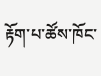རྟོག་པ་ཚོས་ཁོང་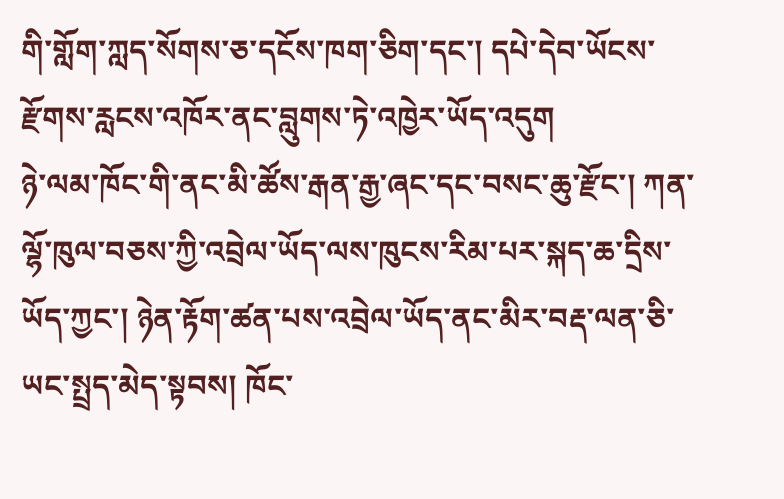གི་གློག་ཀླད་སོགས་ཅ་དངོས་ཁག་ཅིག་དང་། དཔེ་དེབ་ཡོངས་རྫོགས་རླངས་འཁོར་ནང་བླུགས་ཏེ་འཁྱེར་ཡོད་འདུག
ཉེ་ལམ་ཁོང་གི་ནང་མི་ཚོས་རྒན་རྒྱ་ཞང་དང་བསང་ཆུ་རྫོང་། ཀན་ལྷོ་ཁུལ་བཅས་ཀྱི་འབྲེལ་ཡོད་ལས་ཁུངས་རིམ་པར་སྐད་ཆ་དྲིས་ཡོད་ཀྱང་། ཉེན་རྟོག་ཚན་པས་འབྲེལ་ཡོད་ནང་མིར་བརྡ་ལན་ཅི་ཡང་སྤྲད་མེད་སྟབས། ཁོང་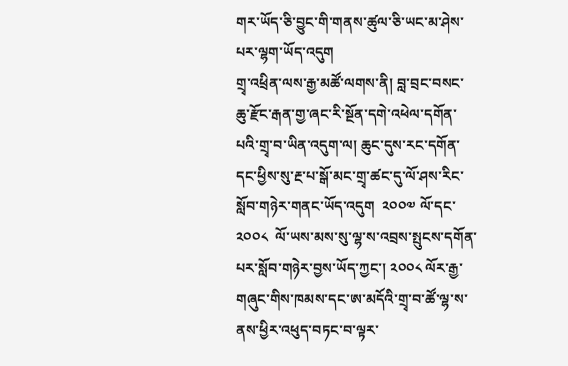གར་ཡོད་ཅི་བྱུང་གི་གནས་ཚུལ་ཅི་ཡང་མ་ཤེས་པར་ལྷག་ཡོད་འདུག
གྲྭ་འཕྲིན་ལས་རྒྱ་མཚོ་ལགས་ནི། བླ་བྲང་བསང་ཆུ་རྫོང་རྒན་གྱ་ཞང་རི་སྔོན་དགེ་འཕེལ་དགོན་པའི་གྲྭ་བ་ཡིན་འདུག་ལ། ཆུང་དུས་རང་དགོན་དང་ཕྱིས་སུ་རྔ་པ་སྒོ་མང་གྲྭ་ཚང་དུ་ལོ་ཤས་རིང་སློབ་གཉེར་གནང་ཡོད་འདུག  ༢༠༠༧ ལོ་དང་ ༢༠༠༨  ལོ་ཡས་མས་སུ་ལྷ་ས་འབྲས་སྤུངས་དགོན་པར་སློབ་གཉེར་བྱས་ཡོད་ཀྱང་། ༢༠༠༨ ལོར་རྒྱ་གཞུང་གིས་ཁམས་དང་ཨ་མདོའི་གྲྭ་བ་ཚོ་ལྷ་ས་ནས་ཕྱིར་འཕུད་བཏང་བ་ལྟར་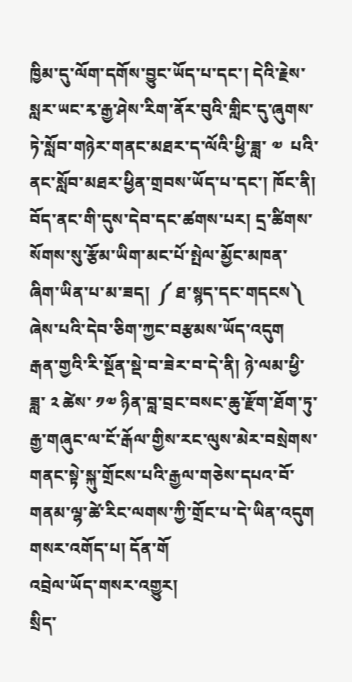ཁྱིམ་དུ་ལོག་དགོས་བྱུང་ཡོད་པ་དང་། དེའི་རྗེས་སླར་ཡང་རྭ་རྒྱ་ཤེས་རིག་ནོར་བུའི་གླིང་དུ་ཞུགས་ཏེ་སློབ་གཉེར་གནང་མཐར་ད་ལོའི་ཕྱི་ཟླ་ ༧  པའི་ནང་སློབ་མཐར་ཕྱིན་གྲབས་ཡོད་པ་དང་། ཁོང་ནི། བོད་ནང་གི་དུས་དེབ་དང་ཚགས་པར། དྲ་ཚིགས་སོགས་སུ་རྩོམ་ཡིག་མང་པོ་སྤེལ་མྱོང་མཁན་ཞིག་ཡིན་པ་མ་ཟད།  ༼ ཐ་སྙད་དང་གདངས༽ ཞེས་པའི་དེབ་ཅིག་ཀྱང་བརྩམས་ཡོད་འདུག
རྒན་གྱའི་རི་སྔོན་སྡེ་བ་ཟེར་བ་དེ་ནི། ཉེ་ལམ་ཕྱི་ཟླ་ ༢ ཚེས་ ༡༧ ཉིན་བླ་བྲང་བསང་ཆུ་རྫོག་ཐོག་ཏུ་རྒྱ་གཞུང་ལ་ངོ་རྒོལ་གྱིས་རང་ལུས་མེར་བསྲེགས་གནང་སྟེ་སྐུ་གྲོངས་པའི་རྒྱལ་གཅེས་དཔའ་བོ་གནམ་ལྷ་ཚེ་རིང་ལགས་ཀྱི་གྲོང་པ་དེ་ཡིན་འདུག
གསར་འགོད་པ། དོན་གོ
འབྲེལ་ཡོད་གསར་འགྱུར།
སྲིད་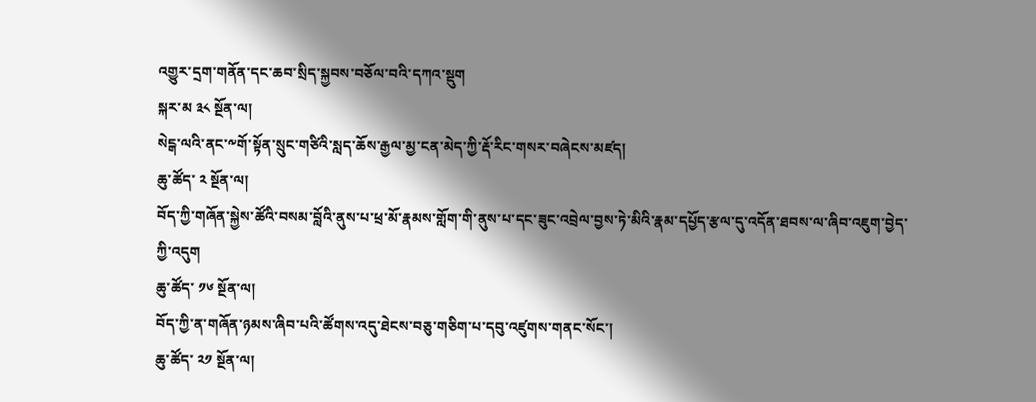འགྱུར་དྲག་གནོན་དང་ཆབ་སྲིད་སྐྱབས་བཅོལ་བའི་དཀའ་སྡུག
སྐར་མ ༣༨ སྔོན་ལ།
སེངྒ་ལའི་ནང་༸གོ་སྟོན་སྲུང་གཙིའི་སླད་ཆོས་རྒྱལ་མྱ་ངན་མེད་ཀྱི་རྡོ་རིང་གསར་བཞེངས་མཛད།
ཆུ་ཚོད་ ༢ སྔོན་ལ།
བོད་ཀྱི་གཞོན་སྐྱེས་ཚོའི་བསམ་བློའི་ནུས་པ་ཕྲ་མོ་རྣམས་གློག་གི་ནུས་པ་དང་ཟུང་འབྲེལ་བྱས་ཏེ་མིའི་རྣམ་དཔྱོད་རྩལ་དུ་འདོན་ཐབས་ལ་ཞིབ་འཇུག་བྱེད་ཀྱི་འདུག
ཆུ་ཚོད་ ༡༦ སྔོན་ལ།
བོད་ཀྱི་ན་གཞོན་ཉམས་ཞིབ་པའི་ཚོགས་འདུ་ཐེངས་བཅུ་གཅིག་པ་དབུ་འཛུགས་གནང་སོང་།
ཆུ་ཚོད་ ༢༡ སྔོན་ལ།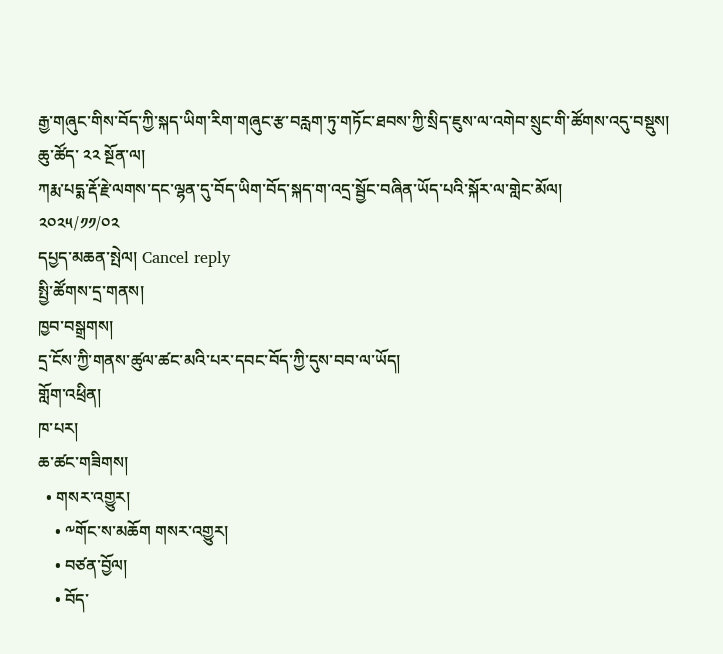རྒྱ་གཞུང་གིས་བོད་ཀྱི་སྐད་ཡིག་རིག་གཞུང་རྩ་བརླག་ཏུ་གཏོང་ཐབས་ཀྱི་སྲིད་ཇུས་ལ་འགེབ་སྲུང་གི་ཚོགས་འདུ་བསྡུས།
ཆུ་ཚོད་ ༢༢ སྔོན་ལ།
ཀརྨ་པདྨ་རྡོ་རྗེ་ལགས་དང་ལྷན་དུ་བོད་ཡིག་བོད་སྐད་ག་འདྲ་སྦྱོང་བཞིན་ཡོད་པའི་སྐོར་ལ་གླེང་མོལ།
༢༠༢༥/༡༡/༠༢
དཔྱད་མཆན་སྤེལ། Cancel reply
སྤྱི་ཚོགས་དྲ་གནས།
ཁྱབ་བསྒྲགས།
དྲ་ངོས་ཀྱི་གནས་ཚུལ་ཚང་མའི་པར་དབང་བོད་ཀྱི་དུས་བབ་ལ་ཡོད།
གློག་འཕྲིན།
ཁ་པར།
ཆ་ཚང་གཟིགས།
  • གསར་འགྱུར།
    • ༸གོང་ས་མཆོག གསར་འགྱུར།
    • བཙན་བྱོལ།
    • བོད་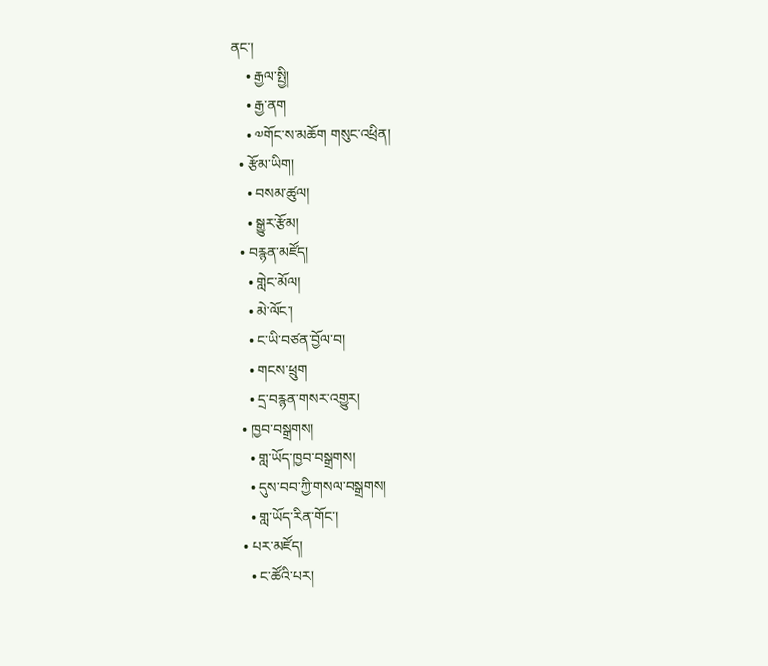ནང་།
    • རྒྱལ་སྤྱི།
    • རྒྱ་ནག
    • ༧གོང་ས་མཆོག གསུང་འཕྲིན།
  • རྩོམ་ཡིག།
    • བསམ་ཚུལ།
    • སྒྱུར་རྩོམ།
  • བརྙན་མཛོད།
    • གླེང་མོལ།
    • མེ་ལོང་།
    • ང་ཡི་བཙན་བྱོལ་བ།
    • གངས་ཕྲུག
    • དྲ་བརྙན་གསར་འགྱུར།
  • ཁྱབ་བསྒྲགས།
    • གླ་ཡོད་ཁྱབ་བསྒྲགས།
    • དུས་བབ་ཀྱི་གསལ་བསྒྲགས།
    • གླ་ཡོད་རིན་གོང་།
  • པར་མཛོད།
    • ང་ཚོའི་པར།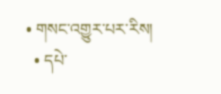• གསང་འགྱུར་པར་རིས།
  • དཔེ་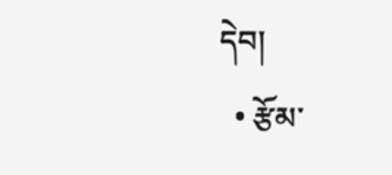དེབ།
  • རྩོམ་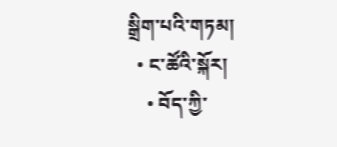སྒྲིག་པའི་གཏམ།
  • ང་ཚོའི་སྐོར།
    • བོད་ཀྱི་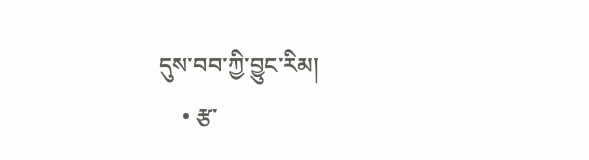དུས་བབ་ཀྱི་བྱུང་རིམ།
    • རྩ་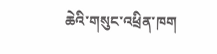ཆེའི་གསུང་འཕྲིན་ཁག